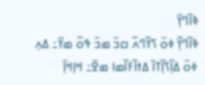ߢߊ߬ߣߌ߲߫
ߢߊ߬ߣߌ߲߬ ߦߋ߫ ߖߌ߬ߣߍ߬ ߛߏ߫ ߘߏ߫ ߟߋ߬ ߘߌ߫߸ ߡߍ߲ ߦߋ߫ ߡߊ߲߬ߖߊ߲߬ߠߊ߫ ߡߙߊ߬ߓߊ߰ߘߊ ߘߐ߫߸ ߞߊ߲ߞߊ߲߫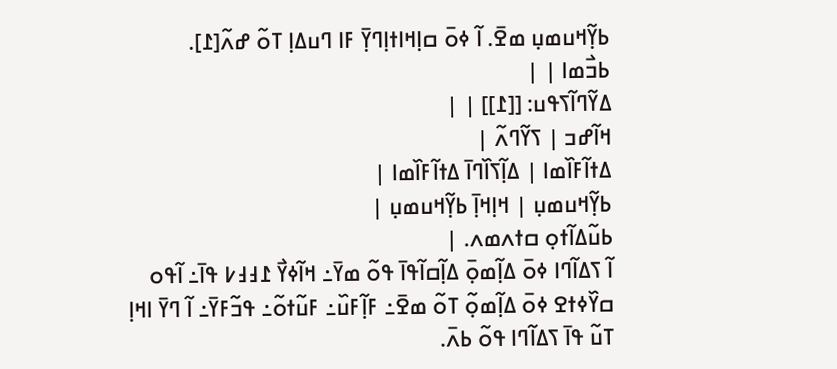ߕߌ߲߬ߞߎߘߎ߲ ߘߐ߫. ߊ߬ ߦߋ߫ ߛߊ߲ߞߊߙߊ߲ߣߌ߲߫ ߓߊ ߣߎߡߊ߲ ߠߋ߬ ߝߍ߬[߁].
ߕߏ߯ߘߊ | |
ߡߌ߬ߣߊ߬ߖߟߎ: [[߁]] | |
ߞߊ߬ߝߏ | ߖߌ߬ߣߍ߬ |
ߡߙߊ߬ߓߊ߰ߘߊ | ߡߊ߲߬ߖߊ߰ߣߊ߫ ߡߙߊ߬ߓߊ߰ߘߊ |
ߕߌ߲߬ߞߎߘߎ߲ | ߞߊ߲ߞߊ߲߫ ߕߌ߲߬ߞߎߘߎ߲ |
ߕߎ߬ߡߊ߬ߙߋ߲ ߛߙߍߘߍ. |
ߊ߬ ߖߡߊ߬ߣߊ ߦߋ߫ ߡߊ߲߬ߘߋ߲߫ ߡߊ߲߬ߛߊ߬ߟߊ߫ ߟߋ߬ ߘߌ߫߸ ߞߊ߬ߦߌ߯ ߁߃߃߇ ߟߊ߫߸ ߊ߬ߟߋ ߛߌ߰ߦߙߐ ߦߋ߫ ߡߊ߲߬ߘߋ߲߬ ߠߋ߬ ߘߐ߫߸ ߓߊ߲߬ߓߎ߰߸ ߓߎ߬ߙߋ߬߸ ߟߏ߬ߓߌ߫߸ ߊ߬ ߣߌ߫ ߊߞߊ߲ ߠߎ߬ ߟߊ߫ ߖߡߊ߬ߣߊ ߟߋ߬ ߕߍ߫.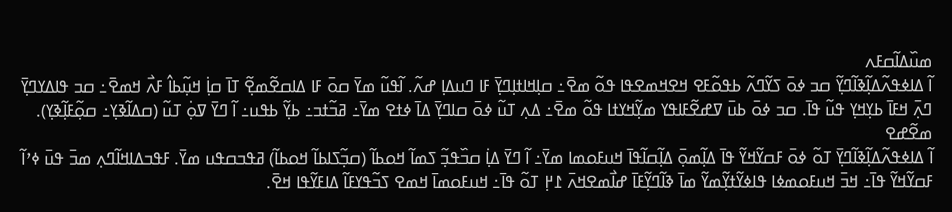ߘߎ߰ߡߊ߬ߛߓߍ
ߊ߬ ߡߊߦߟߍ߬ߡߊ߲߬ߢߊ߬ߣߌ߲߬ ߛߏ ߦߋ߫ ߖߌ߬ߣߍ߬ ߕߟߋ߬ߓߐ ߞߐߞߘߐߟߊ ߟߋ߬ ߘߐ߫߸ ߛߊ߲ߞߊߙߊ߲ߣߌ߲߫ ߓߊ ߣߎߡߊ߲ ߝߍ߬. ߊ߬ߟߎ߬ ߘߌ߫ ߛߋ߫ ߓߊ ߡߊߛߐ߬ߘߐ߲߬ ߠߊ߫ ߛߊ߲߭ ߞߎ߲߬ߕߊ߮ ߓߍ߯ ߞߘߐ߫߸ ߛߏ ߟߊߡߌߣߌ߲߫ ߣߍ߲߫ ߞߓߊ߫ ߕߌ߲ߞߌ߲ ߟߎ߬ ߟߊ߫. ߛߏ ߦߋ߫ ߕߎ߫ ߜߝߐ߬ߓߊߟߌ ߘߌ߲߬ߞߌߙߊ ߟߋ߬ ߘߐ߫߸ ߡߍ߲ ߠߎ߬ ߦߋ߫ ߛߊߣߌ߲߫ ߡߊ߫ ߦߙߐ ߘߌ߫߸ ߥߏ߬ߙߏ߸ ߕߌ߲߬ ߕߟߎ߸ ߊ߬ ߣߌ߫ ߜߋ߲߭ ߠߎ߬ (ߛߡߊ߬ߢߌ߲߸ ߛߋ߲߬ߓߊ߲߬ߢߌ߲).
ߘߐ߬ߝߐ
ߊ߬ ߡߊߦߟߍ߬ߡߊ߲߬ߢߊ߬ߣߌ߲߫ ߠߋ߬ ߦߋ߫ ߓߛߌ߬ߞߌ߬ ߟߊ߫ ߡߊ߲߬ߘߋ߲߫ ߡߊ߲߬ߛߊ߬ߟߊ߫ ߞߎߓߋߘߊ ߘߌ߫߸ ߊ߬ ߣߌ߫ ߡߊ߲߭ ߛߏ߰ߟߏ߲߬ ߖߘߊ߬ ߞߋߕߊ߬ (ߛߏ߲߬ߖߊߕߊ߬ ߞߋߕߊ߬) ߥߟߏߛߟߎ ߘߌ߫. ߓߟߏߡߊߞߊ߬ߣߍ߲ ߘߏ߫ ߟߎ߫ ߦߴߊ߬ ߓߛߌ߬ߞߌ߬ ߟߊ߫߸ ߞߏ߫ ߞߎߓߋߘߦߊ ߟߊߦߌ߬ߙߌ߲߬ߘߌ߬ ߘߊ߫ ߢߊ߬ߣߌ߲߬ߓߊ߫ ߝߊ߯ߘߐߞߍ߫ ߁߂߲ ߠߋ߬ ߟߊ߫߸ ߞߎߓߋߘߊ߫ ߞߘߐ ߖߏ߬ߟߌߓߊ߬ ߡߊߓߌ߬ߟߊ ߞߐ߫.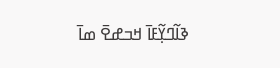ߢߊ߬ߣߌ߲߬ߓߊ߫ ߞߏߝߐ߫ ߘߊ߫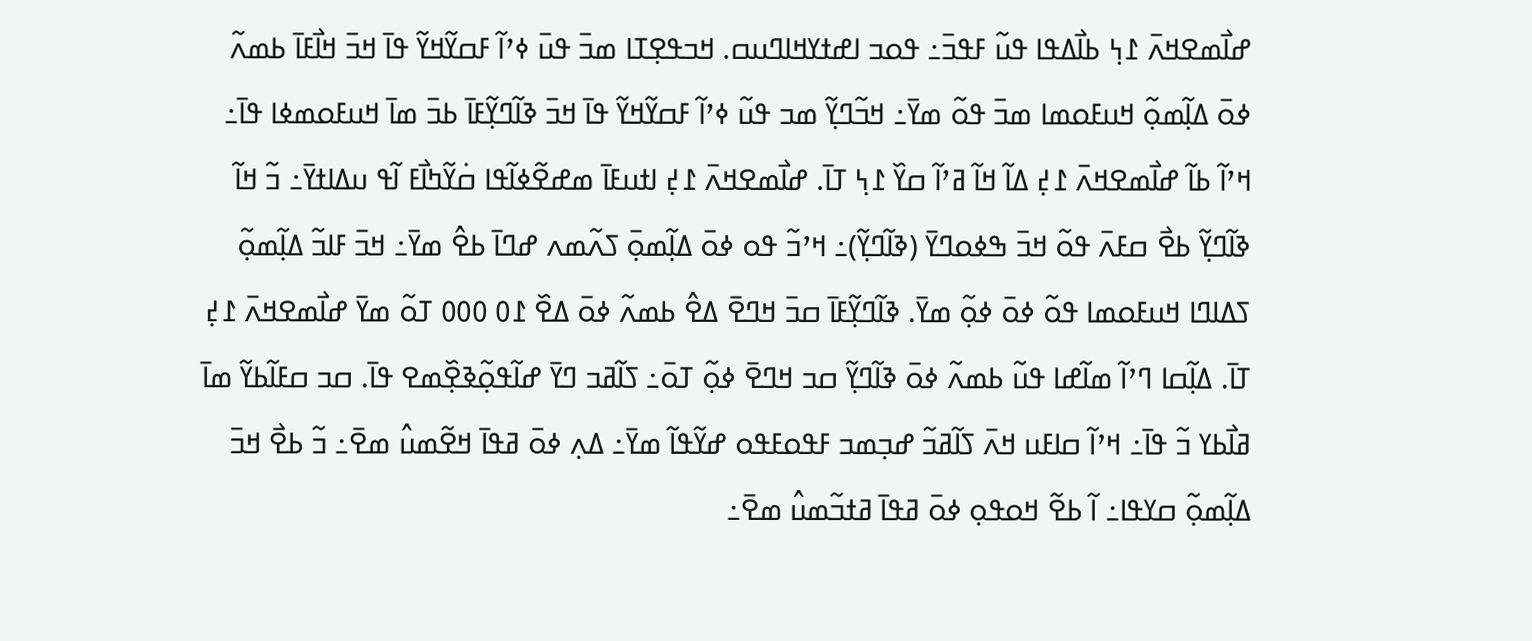ߝߊ߯ߘߐߞߍ߫ ߁߆߲ ߕߊ߯ߡߟߊ ߟߎ߬ ߓߟߏ߫߸ ߟߋߏ ߊߝߙߌߞߊߣߎߛ. ߞߏߟߐ߲ߠߊ ߘߏ߫ ߟߎ߫ ߦߴߊ߬ ߓߛߌ߬ߞߌ߬ ߟߊ߫ ߞߏ߫ ߞߊ߯ߓߊ߫ ߕߘߍ߬ ߦߋ߫ ߡߊ߲߬ߘߋ߲߬ ߞߎߓߋߘߊ ߘߏ߫ ߟߋ߬ ߘߌ߫߸ ߞߏ߬ߣߌ߲߬ ߘߏ ߟߎ߬ ߦߴߊ߬ ߓߛߌ߬ߞߌ߬ ߟߊ߫ ߞߏ߫ ߢߊ߬ߣߌ߲߬ߓߊ߫ ߕߏ߫ ߘߊ߫ ߞߎߓߋߘߦߊ ߟߊ߫߸ ߞߴߊ߬ ߕߊ߬ ߝߊ߯ߘߐߞߍ߫ ߁߄߲ ߡߊ߬ ߞߊ߬ ߥߴߊ߬ ߛߌ߰ ߁߆߲ ߠߊ߫. ߝߊ߯ߘߐߞߍ߫ ߁߄߲ ߊߙߎߓߊ߫ ߘߝߐ߬ߦߊ߬ߟߊ ߛ߭ߌ߬ߤߊ߯ߓ ߊ߬ߟ ߎߡߊߙߌ߫߸ ߏ߬ ߞߊ߬ ߢߊ߬ߣߌ߲߬ ߕߐ߯ ߛߓߍ߫ ߟߋ߬ ߞߏ߫ ߒߦߋߣߌ߫ (ߢߊ߬ߣߌ߲߬)߸ ߞߴߏ߬ ߟߋ ߦߋ߫ ߡߊ߲߬ߘߋ߲߫ ߖߍ߬ߘߍ ߝߣߊ߫ ߕߐ߮ ߘߌ߫߸ ߞߏ߫ ߓߊߏ߬ ߡߊ߲߬ߘߋ߲߬ ߖߡߊߣߊ ߞߎߓߋߘߊ ߟߋ߬ ߦߋ߫ ߦߋ߲߬ ߘߌ߫. ߢߊ߬ߣߌ߲߬ߓߊ߫ ߛߏ߫ ߞߣߐ߫ ߡߐ߮ ߕߘߍ߬ ߦߋ߫ ߡߐ߰ ߁߀ ߀߀߀ ߠߋ߬ ߘߌ߫ ߝߊ߯ߘߐߞߍ߫ ߁߄߲ ߠߊ߫. ߡߊ߲߬ߛߊ ߣߴߊ߬ ߘߊ߬ߝߊ ߟߎ߬ ߕߘߍ߬ ߦߋ߫ ߢߊ߬ߣߌ߲߬ ߛߏ ߞߣߐ߫ ߦߋ߲߬ ߠߋ߫߸ ߖߊ߬ߥߏ ߣߌ߫ ߝߊ߬ߟߋ߲߬ߢߐ߲߰ߘߐ ߟߊ߫. ߛߏ ߛߓߊ߬ߕߌ߬ ߘߊ߫ ߥߊ߯ߕߌ ߏ߬ ߟߊ߫߸ ߞߴߊ߬ ߛߊߓߎ ߞߍ߫ ߖߊ߬ߥߏ߬ ߝߏ߲ߘߏ ߓߟߋߓߟߋ ߝߌ߬ߟߊ߬ ߘߌ߫߸ ߡߍ߲ ߦߋ߫ ߥߟߊ߫ ߞߐ߬ߘߎ߮ ߘߐ߫߸ ߏ߬ ߕߐ߯ ߞߏ߫ ߡߊ߲߬ߘߋ߲߬ ߛߌߟߊ߸ ߊ߬ ߕߐ߬ ߞߋߟߋ߲ ߦߋ߫ ߥߟߊ߫ ߥߙߏ߬ߘߎ߮ ߘߐ߫߸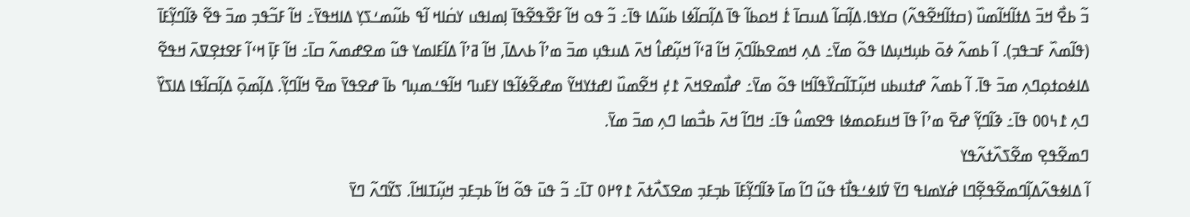ߏ߬ ߕߐ߯ ߞߏ߫ ߡߙߊ߬ߞߊ߬ߘߎ߰ (ߛߙߊ߬ߞߐ߬ߟߍ߬) ߛߌߟߊ.ߡߊ߲߬ߛߊ߬ ߡߎߛߊ߫ ߁߭ ߞߋߕߊ߬ ߟߊ߫ ߡߊ߲߬ߛߊ߬ߦߊ ߕߎ߬ߡߊ ߟߊ߫߸ ߏ߬ ߟߋ ߞߊ߬ ߓߐ߰ߟߐ߬ߟߊ߫ ߊ߲ߘߊߟߎ ߌߛ߭ߊߞ ߊ߬ߟ ߕߎ߬ߘߑߖߌ߲ ߡߊߞߟߌ߫߸ ߞߊ߬ ߓߏ߬ߟߏ߲ ߘߏ߫ ߟߐ߬ ߢߊ߬ߣߌ߲߬ߓߊ߫ (ߟߊ߬ߘߍ߰ ߓߏߟߏ߲). ߊ߬ ߕߘߍ߬ ߦߋ߫ ߕߎ߲ߞߎ߲ߡߊ ߟߋ߬ ߘߌ߫߸ ߡߍ߲ ߞߘߐߕߊ߬ߣߍ߲߫ ߞߊ߬ ߥߵߊ߬ ߞߎ߲߬ߝߊ߮ ߞߍ߫ ߡߎߟߎ߲ ߘߏ߫ ߘߴߊ߬ ߕߍߡߊ߫, ߞߊ߬ ߥߴߊ߬ ߡߊ߬ߓߊߘߌ ߟߎ߬ ߘߐߝߘߍ߬ ߛߊ߫߸ ߞߊ߬ ߓߊ߲߫ ߞߵߊ߬ ߓߐߙߐ߲ߜߍ߫ ߞߟߐ߬ ߡߊߦߋߙߋ߲ߣߍ߲ ߘߏ߫ ߟߊ߫. ߊ߬ ߕߘߍ߬ ߝߙߎߕߎ ߞߎ߲߬ߠߊ߬ߛߌ߰ߟߊ߬ߞߊ ߟߋ߬ ߘߌ߫߸ ߝߊ߯ߘߐߞߍ߫ ߁߄߲ ߞߐ߬ߘߎ߰ ߊߝߙߌߞߌ߬ ߘߝߐ߬ߦߊ߬ߟߊ ߌߓߎߣ ߞߊ߬ߟߑߘߎ߲ߣ ߕߊ߫ ߝߐߟߌ߫ ߘߐ߫ ߞߊ߬ߣߌ߲߬. ߡߊ߲߬ߘߋ߲߫ ߡߊ߲߬ߛߊ߬ߟߊ ߡߊߖߌ߰ ߣߍ߲ ߁߆߀߀ ߟߊ߫߸ ߢߊ߬ߣߌ߲߬ ߝߐ߫ ߘߴߊ߬ ߟߊ߫ ߞߎߓߋߘߦߊ ߟߐߘߎ߮ ߟߊ߫߸ ߞߣߊ߬ ߞߍ߫ ߕߏ߯ߘߊ ߣߍ߲ ߘߏ߫ ߘߌ߫.
ߣߘߐ߬ߟߐ߲ ߘߐ߬ߖߍ߰ߙߍ߬ߟߌ
ߊ߬ ߡߊߦߟߍ߬ߡߊ߲߬ߣߘߐ߬ߟߐ߲߬ߣߊ ߝ߭ߌߘߊߟ ߣߌ߫ ߜ߭ߊߦߑߟߊ߯ߙ ߟߎ߬ ߣߊ߬ ߘߊ߫ ߢߊ߬ߣߌ߲߬ߓߊ߫ ߕߏ߲ߓߏ߲ ߘߐߖߍ߯ߙߍ߫ ߁߉߂߀ ߠߊ߫߸ ߏ߬ ߟߎ߫ ߟߋ߬ ߞߊ߬ ߕߏ߲ߓߏ߲ ߞߎ߲߬ߠߊߞߊ߬. ߖߌ߬ߣߍ߬ ߣߌ߫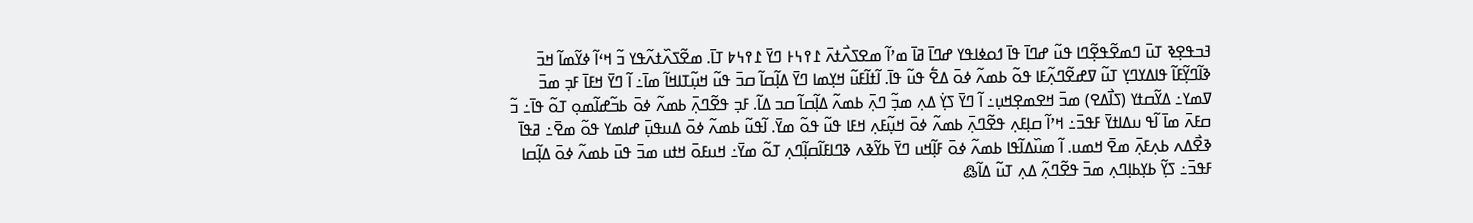ߔߏߟߐ߲ߢ ߠߎ߫ ߣߘߐ߬ߟߐ߲߬ߣߊ ߟߎ߬ ߝߣߊ߫ ߟߊ߫ ߗߋߦߊߟߌ ߝߣߊ߫ ߥߊ߫ ߘߴߊ߬ ߘߐߖߍ߯ߙߍ߫ ߁߉߆߅ ߣߌ߫ ߁߉߆߈ ߠߊ߫. ߘߐ߬ߖߍ߰ߙߍ߬ߟߌ ߏ߬ ߞߵߊ߬ ߦߌ߬ߘߊ߬ ߞߏ߫ ߢߊ߬ߣߌ߲߬ߓߊ߬ ߟߊߡߌߣߌ߲ ߠߎ߬ ߜߝߐ߬ߣߍ߲߬ߓߊ ߟߋ߬ ߕߘߍ߬ ߦߋ߫ ߡߐ߱ ߟߎ߬ ߟߊ߫. ߊ߬ߙߊ߬ߓߎ߬ ߞߌ߲ߘߊ ߣߌ߫ ߡߊ߲߬ߛߊ߬ ߛߏ߫ ߟߎ߬ ߞߎ߲߬ߠߊߞߊ߬ ߘߊ߫߸ ߊ߬ ߣߌ߫ ߞߓߊ߫ ߓߏ߲ ߘߏ߫ ߜߘߌ߸ ߡߌ߬ߛߙߌ (ߖߊ߯ߡߐ) ߘߏ߫ ߞߐߘߐ߲ߞߎ߲߸ ߊ߬ ߣߌ߫ ߖߌ߲߭ ߡߍ߲ ߘߏ߲߬ ߣߍ߲߫ ߕߘߍ߬ ߡߊ߲߬ߛߊ߬ ߛߏ ߡߊ߬. ߓߏ߲ ߟߐ߬ߣߍ߲߫ ߕߘߍ߬ ߦߋ߫ ߕߏ߬ߝߊ߬ߘߋ߲ ߠߋ߬ ߟߊ߫߸ ߏ߬ ߛߓߍ߫ ߘߊ߫ ߊ߬ߟ ߎߡߊߙߌ߫ ߓߟߏ߫߸ ߞߴߊ߬ ߛߊ߲ߓߍ߲ ߟߐ߬ߣߍ߲߫ ߕߘߍ߬ ߦߋ߫ ߞߎ߲߬ߓߍ߲ ߞߓߊ ߟߎ߬ ߟߋ߬ ߘߌ߫. ߊ߬ߟߎ߬ ߕߘߍ߬ ߦߋ߫ ߡߎߟߎ߲߫ ߝߊߘߌ ߟߋ߬ ߘߐ߫߸ ߥߟߊ߫ ߢߐ߯ߡߍ ߕߍ߲ߓߍ߲߫ ߘߐ߫ ߞߘߎ. ߊ߬ ߘߎ߰ߡߊ߬ߟߊ ߕߘߍ߬ ߦߋ߫ ߓߊ߲߬ߞߎ ߣߌ߫ ߕߌ߬ߢߍ ߢߣߊߓߊ߬ߛߊ߲߬ߣߍ߲ ߠߋ߬ ߘߌ߫߸ ߞߎߓߋ߫ ߞߙߎ ߘߏ߫ ߟߎ߫ ߕߘߍ߬ ߦߋ߫ ߡߊ߲߬ߛߊ ߓߟߏ߫߸ ߖߌ߲߬ ߕߌ߲ߕߊ߲ߣߍ߲ ߘߏ߫ ߟߐ߬ߣߍ߲߬ ߡߍ߲ ߠߎ߬ ߡߊ߬߷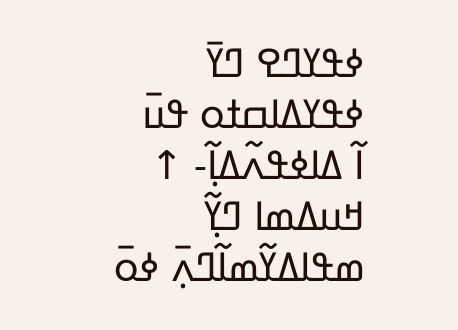ߦߟߌߣߐ ߣߌ߫ ߦߟߌߡߊߛߙߋ ߟߎ߫
ߊ߬ ߡߊߦߟߍ߬ߡߊ߲߬- ↑ ߞߎߡߘߊ ߣߌ߲߬ ߘߟߊߡߌ߬ߘߊ߬ߣߍ߲߫ ߦߋ߫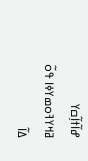ߝߊ߬ߙߊ߲߬ߛߌ ߥߞߌߔߋߘߌߦߊ ߟߋ߬ ߡߊ߬